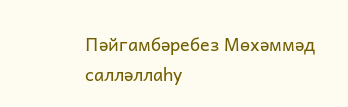Пәйгамбәребез Мөхәммәд салләллаһу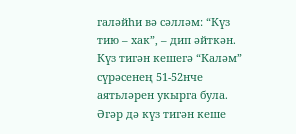галәйһи вә сәлләм: “Күз тию – хак”, – дип әйткән.
Күз тигән кешегә “Каләм” сүрәсенең 51-52нче аятьләрен укырга була. Әгәр дә күз тигән кеше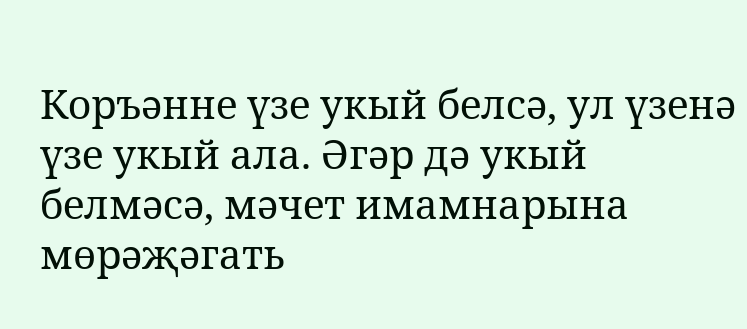Коръәнне үзе укый белсә, ул үзенә үзе укый ала. Әгәр дә укый белмәсә, мәчет имамнарына мөрәҗәгать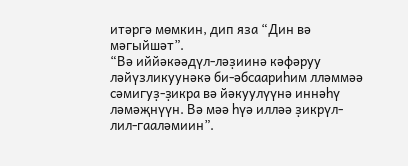итәргә мөмкин, дип яза “Дин вә мәгыйшәт”.
“Вә иййәкәәдүл-ләз̣иинә кәфәруу ләйүзликуунәкә би-әбсаариһим лләммәә сәмигуз̣-з̣икра вә йәкуулүүнә иннәһү ләмәҗнүүн. Вә мәә һүә илләә з̣икрүл-лил-гааләмиин”.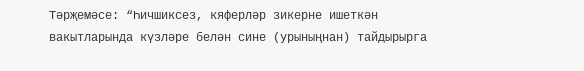Тәрҗемәсе: “Һичшиксез, кяферләр зикерне ишеткән вакытларында күзләре белән сине (урыныңнан) тайдырырга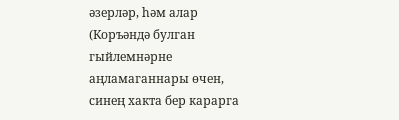әзерләр, һәм алар (Коръәндә булган гыйлемнәрне аңламаганнары өчен, синең хакта бер карарга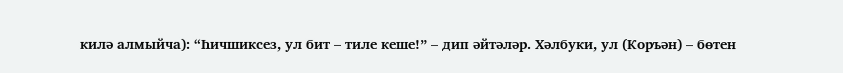килә алмыйча): “Һичшиксез, ул бит – тиле кеше!” – дип әйтәләр. Хәлбуки, ул (Коръән) – бөтен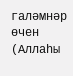галәмнәр өчен (Аллаһы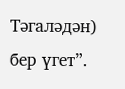Тәгаләдән) бер үгет”.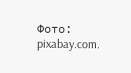Фото: pixabay.com.